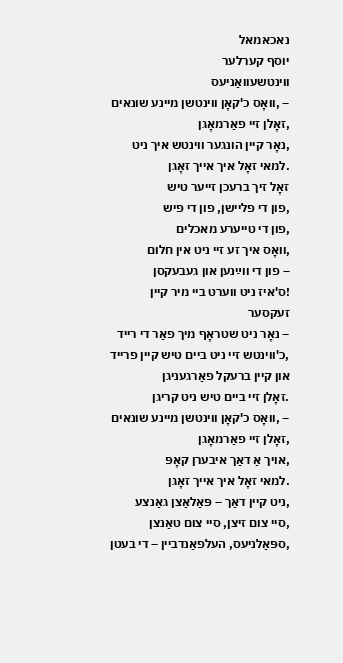נאכאמאל
יוסף קערלער
ווינטשעוואַניעס
– ,וואָס כ'קאָן ווינטשן מיינע שונאים
,זאָלן זיי פאַרמאָגן
,נאָר קיין הונגער ווינטש איך ניט
.למאי זאָל איך אייך זאָגן
זאָל זיך ברעכן זייער טיש
,פון די פליישן, פון די פיש
,פון די טייערע מאכלים
,וואָס איך זע זיי ניט אין חלום
– פון די ווײַנען און געבעקסן
!ס'איז ניט ווערט ביי מיר קיין זעקסער
– נאָר ניט שטראָף מיך פאַר די רייד
,כ'ווינטש זיי ניט ביים טיש קיין פרייד
און קיין ברעקל פאַרגעניגן
.זאָלן זיי ביים טיש ניט קריגן
– ,וואָס כ'קאָן ווינטשן מיינע שונאים
,זאָלן זיי פאַרמאָגן
,אויך אַ דאַך איבערן קאָפּ
.למאי זאָל איך אייך זאָגן
,ניט קיין דאַך – פּאַלאַצן גאַנצע
,סיי צום זיצן, סיי צום טאַנצן
,ספּאַלניעס, העלפאַנדביין – די בעטן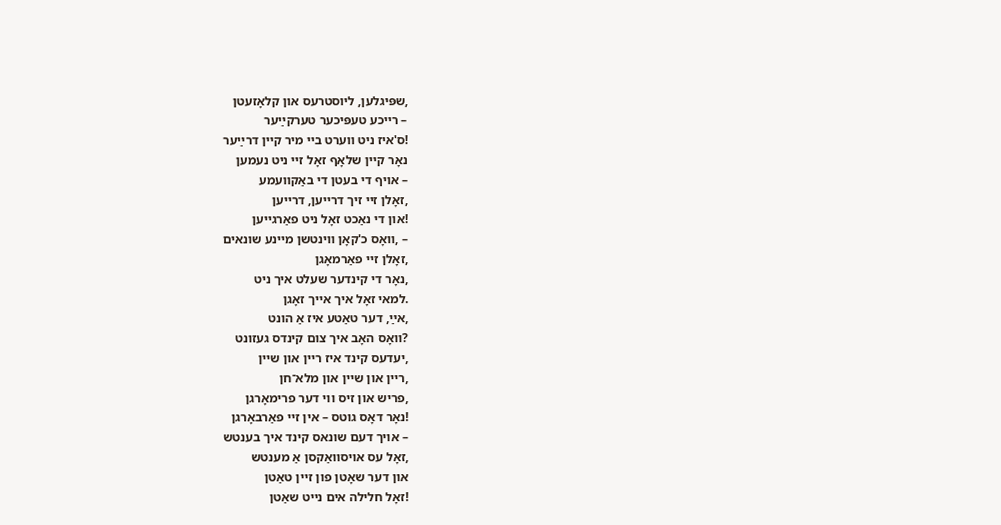,שפּיגלען, ליוסטרעס און קלאָזעטן
– רייכע טעפּיכער טערקײַער
!ס'איז ניט ווערט ביי מיר קיין דרײַער
נאָר קיין שלאָף זאָל זיי ניט נעמען
– אויף די בעטן די באַקוועמע
,זאָלן זיי זיך דרייען, דרייען
!און די נאַכט זאָל ניט פאַרגייען
– ,וואָס כ'קאָן ווינטשן מיינע שונאים
,זאָלן זיי פאַרמאָגן
,נאָר די קינדער שעלט איך ניט
.למאי זאָל איך אייך זאָגן
,אײַ, דער טאַטע איז אַ הונט
?וואָס האָב איך צום קינדס געזונט
,יעדעס קינד איז ריין און שיין
,ריין און שיין און מלא־חן
,פריש און זיס ווי דער פרימאָרגן
!נאָר דאָס גוטס – אין זיי פאַרבאָרגן
– אויך דעם שונאס קינד איך בענטש
,זאָל עס אויסוואַקסן אַ מענטש
און דער שאָטן פון זיין טאַטן
!זאָל חלילה אים נייט שאַטן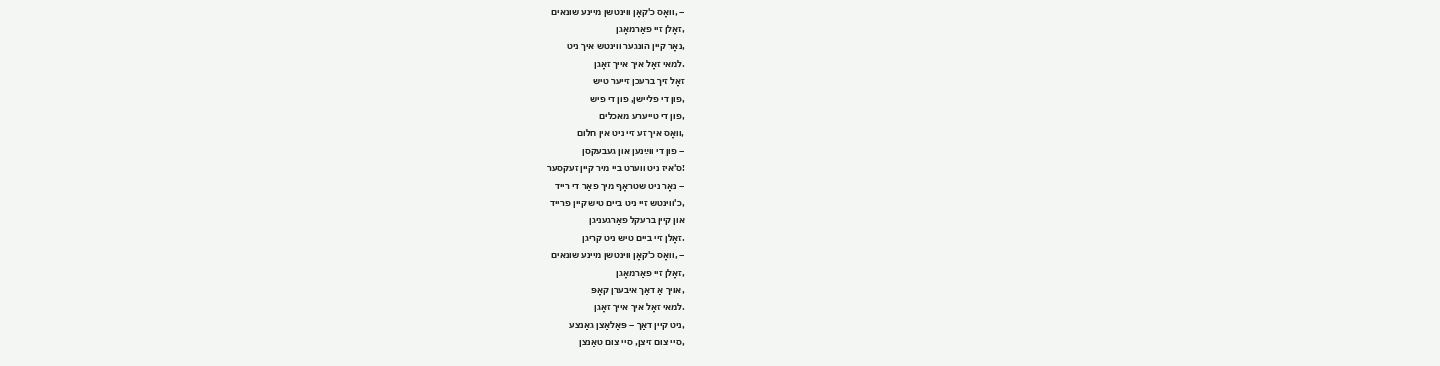– ,וואָס כ'קאָן ווינטשן מיינע שונאים
,זאָלן זיי פאַרמאָגן
,נאָר קיין הונגער ווינטש איך ניט
.למאי זאָל איך אייך זאָגן
זאָל זיך ברעכן זייער טיש
,פון די פליישן, פון די פיש
,פון די טייערע מאכלים
,וואָס איך זע זיי ניט אין חלום
– פון די ווײַנען און געבעקסן
!ס'איז ניט ווערט ביי מיר קיין זעקסער
– נאָר ניט שטראָף מיך פאַר די רייד
,כ'ווינטש זיי ניט ביים טיש קיין פרייד
און קיין ברעקל פאַרגעניגן
.זאָלן זיי ביים טיש ניט קריגן
– ,וואָס כ'קאָן ווינטשן מיינע שונאים
,זאָלן זיי פאַרמאָגן
,אויך אַ דאַך איבערן קאָפּ
.למאי זאָל איך אייך זאָגן
,ניט קיין דאַך – פּאַלאַצן גאַנצע
,סיי צום זיצן, סיי צום טאַנצן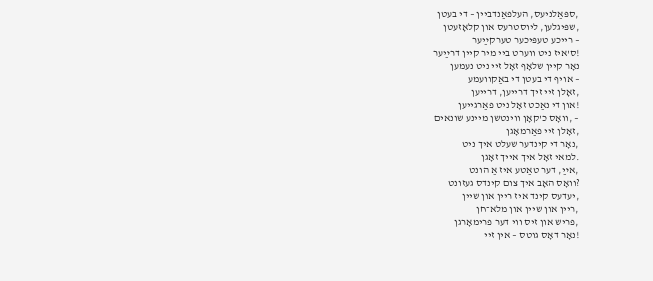,ספּאַלניעס, העלפאַנדביין – די בעטן
,שפּיגלען, ליוסטרעס און קלאָזעטן
– רייכע טעפּיכער טערקײַער
!ס'איז ניט ווערט ביי מיר קיין דרײַער
נאָר קיין שלאָף זאָל זיי ניט נעמען
– אויף די בעטן די באַקוועמע
,זאָלן זיי זיך דרייען, דרייען
!און די נאַכט זאָל ניט פאַרגייען
– ,וואָס כ'קאָן ווינטשן מיינע שונאים
,זאָלן זיי פאַרמאָגן
,נאָר די קינדער שעלט איך ניט
.למאי זאָל איך אייך זאָגן
,אײַ, דער טאַטע איז אַ הונט
?וואָס האָב איך צום קינדס געזונט
,יעדעס קינד איז ריין און שיין
,ריין און שיין און מלא־חן
,פריש און זיס ווי דער פרימאָרגן
!נאָר דאָס גוטס – אין זיי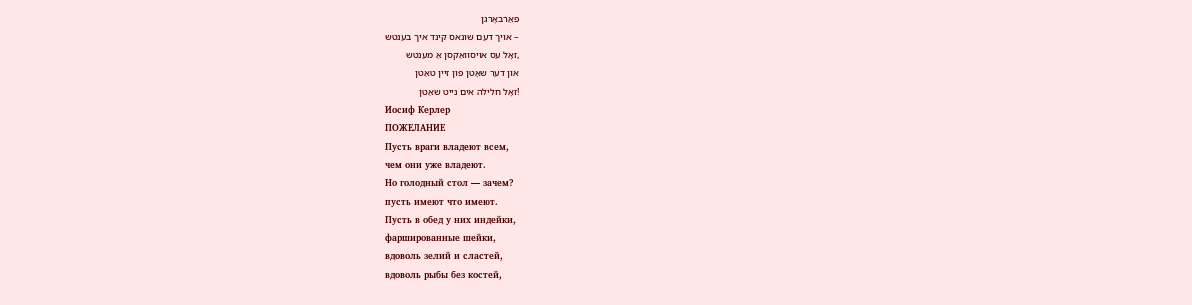פאַרבאָרגן
– אויך דעם שונאס קינד איך בענטש
,זאָל עס אויסוואַקסן אַ מענטש
און דער שאָטן פון זיין טאַטן
!זאָל חלילה אים נייט שאַטן
Иосиф Керлер
ПОЖЕЛАНИЕ
Пусть враги владеют всем,
чем они уже владеют.
Но голодный стол — зачем?
пусть имеют что имеют.
Пусть в обед у них индейки,
фаршированные шейки,
вдоволь зелий и сластей,
вдоволь рыбы без костей,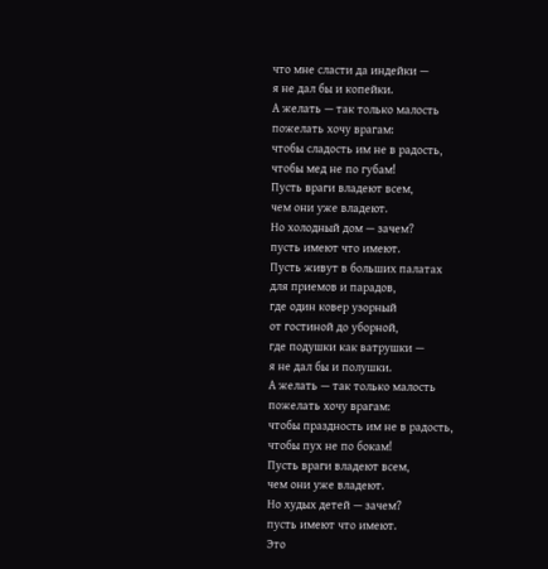что мне сласти да индейки —
я не дал бы и копейки.
А желать — так только малость
пожелать хочу врагам:
чтобы сладость им не в радость,
чтобы мед не по губам!
Пусть враги владеют всем,
чем они уже владеют.
Но холодный дом — зачем?
пусть имеют что имеют.
Пусть живут в больших палатах
для приемов и парадов,
где один ковер узорный
от гостиной до уборной,
где подушки как ватрушки —
я не дал бы и полушки.
А желать — так только малость
пожелать хочу врагам:
чтобы праздность им не в радость,
чтобы пух не по бокам!
Пусть враги владеют всем,
чем они уже владеют.
Но худых детей — зачем?
пусть имеют что имеют.
Это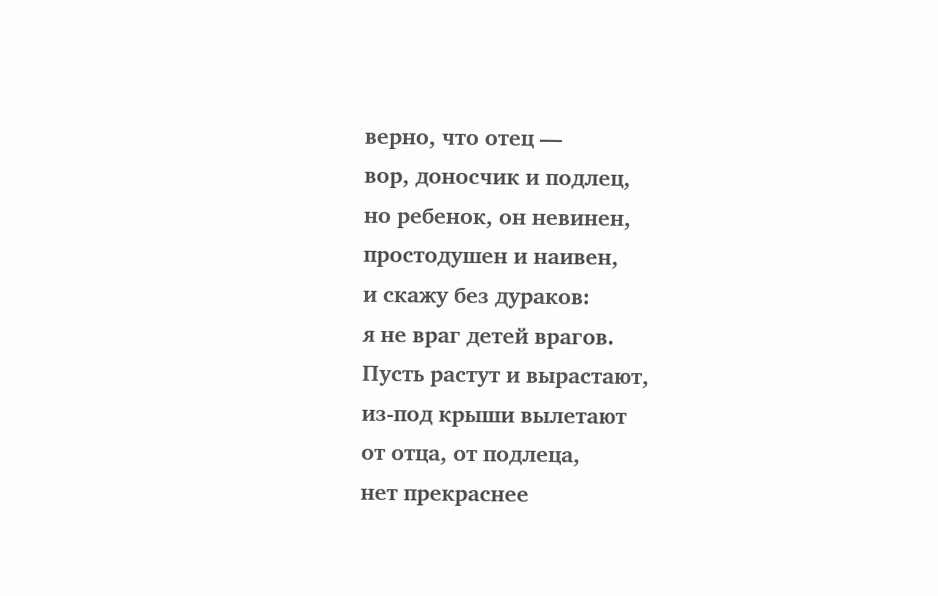верно, что отец —
вор, доносчик и подлец,
но ребенок, он невинен,
простодушен и наивен,
и скажу без дураков:
я не враг детей врагов.
Пусть растут и вырастают,
из-под крыши вылетают
от отца, от подлеца,
нет прекраснее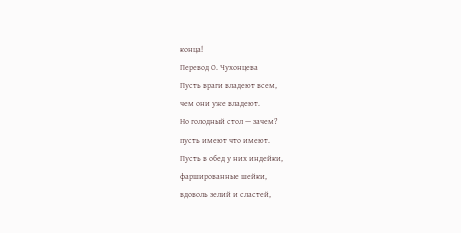конца!
Перевод О. Чухонцева
Пусть враги владеют всем,
чем они уже владеют.
Но голодный стол — зачем?
пусть имеют что имеют.
Пусть в обед у них индейки,
фаршированные шейки,
вдоволь зелий и сластей,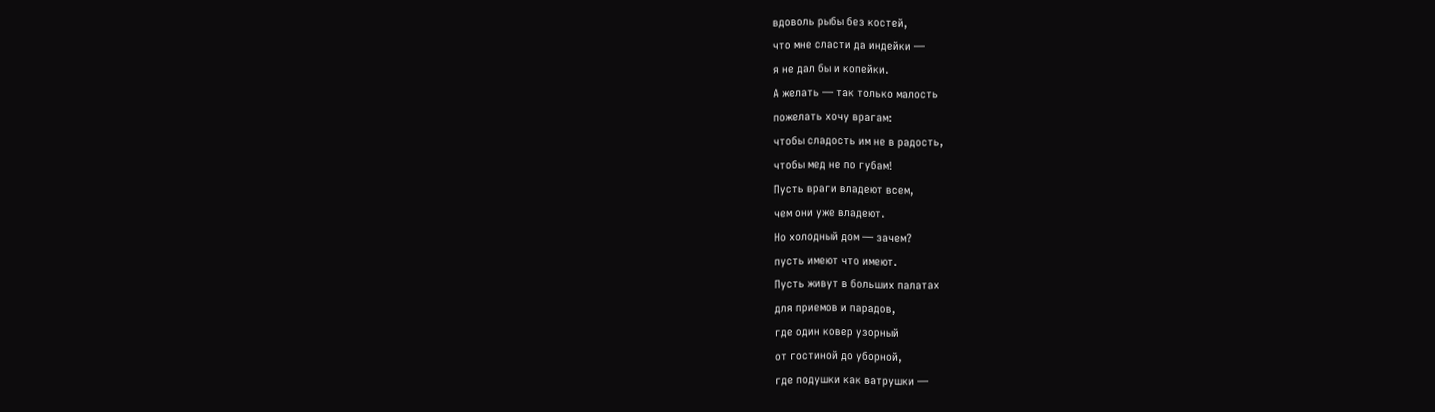вдоволь рыбы без костей,
что мне сласти да индейки —
я не дал бы и копейки.
А желать — так только малость
пожелать хочу врагам:
чтобы сладость им не в радость,
чтобы мед не по губам!
Пусть враги владеют всем,
чем они уже владеют.
Но холодный дом — зачем?
пусть имеют что имеют.
Пусть живут в больших палатах
для приемов и парадов,
где один ковер узорный
от гостиной до уборной,
где подушки как ватрушки —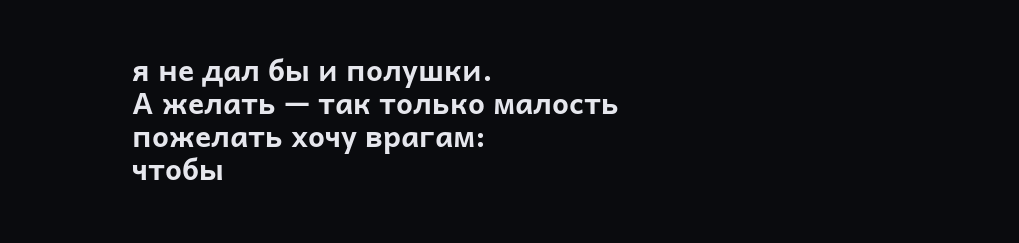я не дал бы и полушки.
А желать — так только малость
пожелать хочу врагам:
чтобы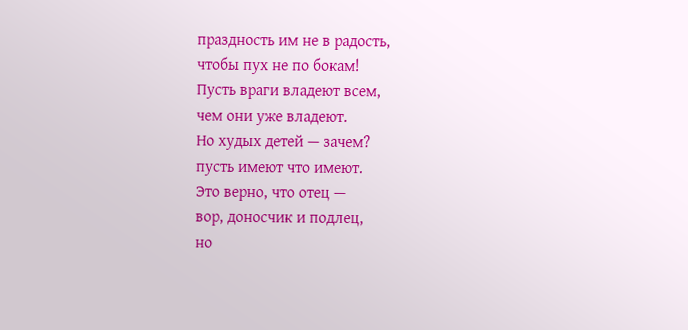праздность им не в радость,
чтобы пух не по бокам!
Пусть враги владеют всем,
чем они уже владеют.
Но худых детей — зачем?
пусть имеют что имеют.
Это верно, что отец —
вор, доносчик и подлец,
но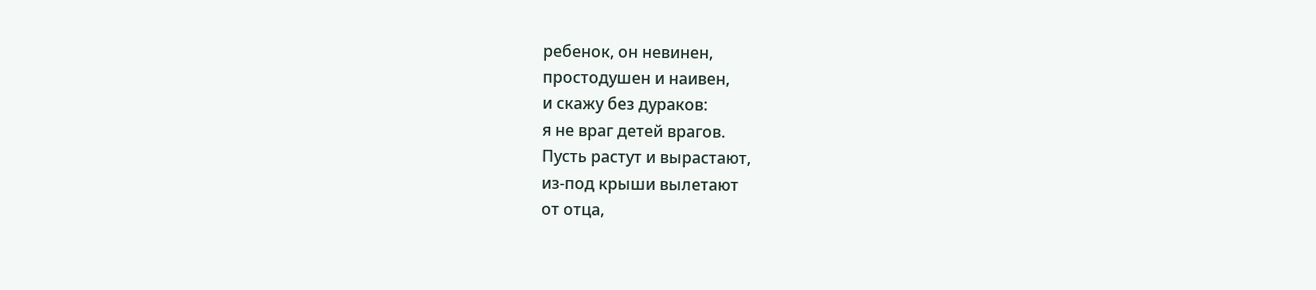ребенок, он невинен,
простодушен и наивен,
и скажу без дураков:
я не враг детей врагов.
Пусть растут и вырастают,
из-под крыши вылетают
от отца,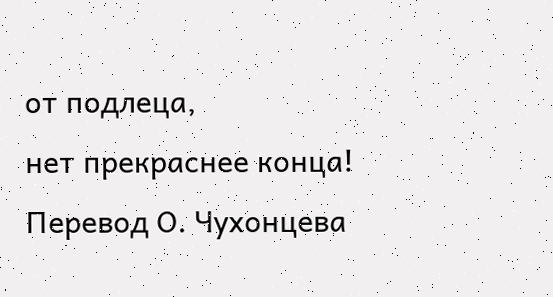от подлеца,
нет прекраснее конца!
Перевод О. Чухонцева